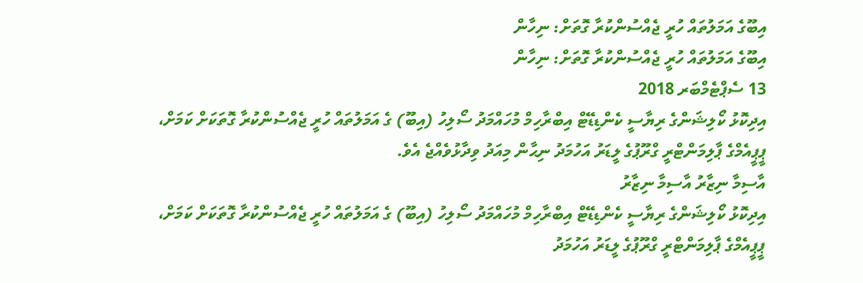އިބޫގެ އަމަލުތައް ހުރީ ޖެއްސުންކުރާ ގޮތަށް: ނިހާން
އިބޫގެ އަމަލުތައް ހުރީ ޖެއްސުންކުރާ ގޮތަށް: ނިހާން
13 ސެޕްޓެމްބަރ 2018
އިދިކޮޅު ކޯލިޝަންގެ ރިޔާސީ ކެންޑިޑޭޓް އިބްރާހިމް މުހައްމަދު ސޯލިހު (އިބޫ) ގެ އަމަލުތައް ހުރީ ޖެއްސުންކުރާ ގޮތަކަށް ކަމަށް، ޕީޕީއެމްގެ ޕާލިމަންޓްރީ ގްރޫޕުގެ ލީޑަރު އަހުމަދު ނިޙާން މިއަދު ވިދާޅުވެއްޖެ އެވެ.
އާސިމާ ނިޒާރު އާސިމާ ނިޒާރު
އިދިކޮޅު ކޯލިޝަންގެ ރިޔާސީ ކެންޑިޑޭޓް އިބްރާހިމް މުހައްމަދު ސޯލިހު (އިބޫ) ގެ އަމަލުތައް ހުރީ ޖެއްސުންކުރާ ގޮތަކަށް ކަމަށް، ޕީޕީއެމްގެ ޕާލިމަންޓްރީ ގްރޫޕުގެ ލީޑަރު އަހުމަދު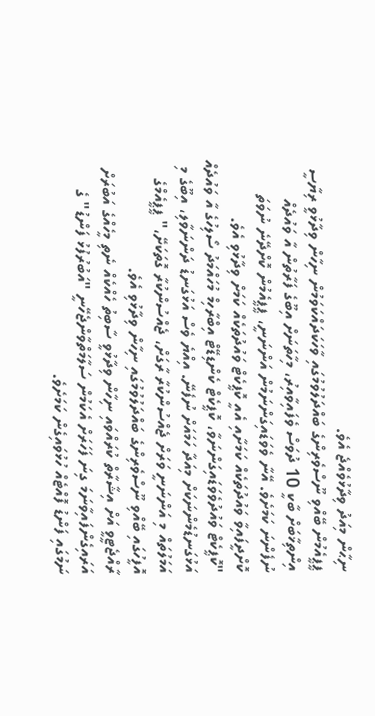ނިޙާން މިއަދު ވިދާޅުވެއްޖެ އެވެ.
ޕީޕީއެމުން ބޭއްވި ނޫސްވެރިންގެ ބައްދަލުވުމުގައި ވާހަކަދައްކަވަމުން ނިހާން ވިދާޅުވީ ރިޔާސީ އިންތިޚާބަށް ބާކީ 10 ދުވަސް ވެފައިވާއިރު، މިހާތަނަށް އިބޫގެ ފަރާތުން އާ ވައުދެއް ނުފެންނަ ކަމަށެވެ. އޭނާ ވެވަޑައިގަންނަމުން އަންނަނީ، ޕީޕީއެމުން ކޮށްދޭނެ ނުވަތަ ކޮށްދީފައިވާ ވައުދުތަކެއް ކަމަށާއި އެއީ ކޮޕީކެޓް ވައުދުތަކެއް ކަމަށް ވިދާޅުވި އެވެ.
"ކޮޕީކެޓް ވައުދުވެވަޑައިގަންނަވާ، ކޮޕީކެޓް ކެންޑިޑޭޓް އިބްރާހިމް މުހައްމަދު ސޯލިހުގެ އާ ވައުދެއް އަޅުގަނޑުމެންނަކަށް މިއަދާ ހަމައަށް ނުފެނޭ. އިއްޔެ ވެސް އަޅުގަނޑު ދަންނަވާލި، އިބޫގެ މި އަމަލުތައް މި އަންނަނީ ވަރަށް ޖެއްސުންކުރާ ރާގަށް، ޖެއްސުންކުރާ ގޮތަކަށޭ،" ޕީޕީއެމްގެ އޮފީހުގައި ބޭއްވި ނޫސްވެރިންގެ ބައްދަލުވުމުގައި ނިހާން ވިދާޅުވި އެވެ.
ރާއްޖެޓީވީ އަށް އިޝާރާތް ކުރައްވައި ނިހާން ވިދާޅުވީ ސާބިތު ހެއްކެއް ނެތި މީހެއްގެ އަބުރަށް އަރައިގެންފައިވާނަމަ ގިނަ ފަހަރަށް އެކަމުން ސަލާމަތްވާންޖެހޭނީ "އަބުރުފުޅު ފަންޑު" ގެ ނަމުގައި ފަންޑު ފޮއްޓެއް ހުޅުވައިގެން ކަމަށެވެ.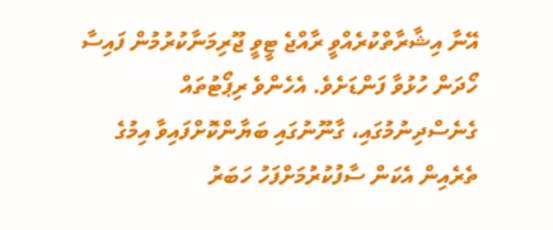އޭނާ އިޝާރާތްކުރެއްވީ ރާއްޖެ ޓީވީ ޖޫރިމަނާކުރުމުން ފައިސާ ހޯދަން ހުޅުވާ ފަންޑަށެވެ. އެހެންވެ ރިޕޯޓުތައް ގެނެސްދިނުމުގައި، ގާނޫނުގައި ބަޔާންކޮށްފައިވާ އިމުގެ ތެރެއިން އެކަން ސާފުކުރުމަށްފަހު ހަބަރު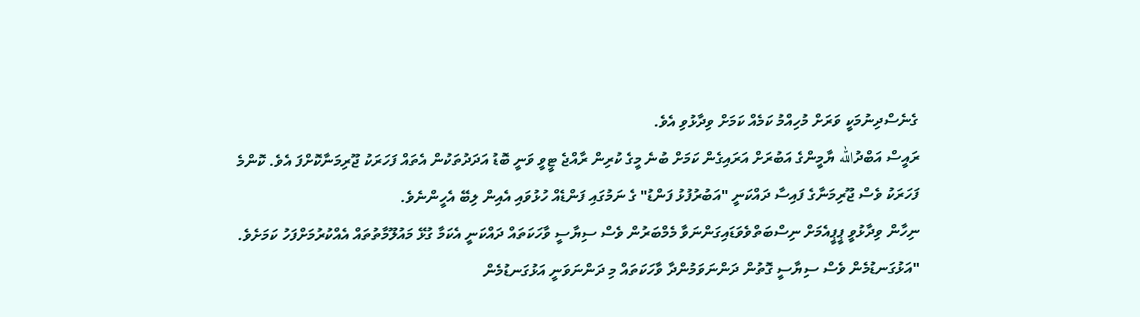ގެނެސްދިނުމަކީ ވަރަށް މުހިއްމު ކަމެއް ކަމަށް ވިދާޅުވި އެވެ.
ރައީސް އަބްދުالله ޔާމީންގެ އަބުރަށް އަރައިގެން ކަމަށް ބުނެ މީގެ ކުރިން ރާއްޖެ ޓީވީ ވަނީ ބޮޑު އަދަދުތަކުން އެތައް ފަހަރަކު ޖޫރިމަނާކޮށްފަ އެވެ. ކޮންމެ ފަހަރަކު ވެސް ޖޫރިމަނާގެ ފައިސާ ދައްކަނީ "އަބުރުފުޅު ފަންޑު" ގެ ނަމުގައި ފަންޑެއް ހުޅުވައި އެއިން ލިބޭ އެހީންނެވެ.
ނިހާން ވިދާޅުވީ ޕީޕީއެމަށް ނިސްބަތްވެވަޑައިގަންނަވާ މެމްބަރުން ވެސް ސިޔާސީ ވާހަކަތައް ދައްކަނީ އެކަމާ ގުޅޭ މައުލޫމާތުތައް އެއްކުރުމަށްފަހު ކަމަށެވެ.
"އަޅުގަނޑުމެން ވެސް ސިޔާސީ ގޮތުން ދަންނަވަމުންދާ ވާހަކަތައް މި ދަންނަވަނީ އަޅުގަނޑުމެން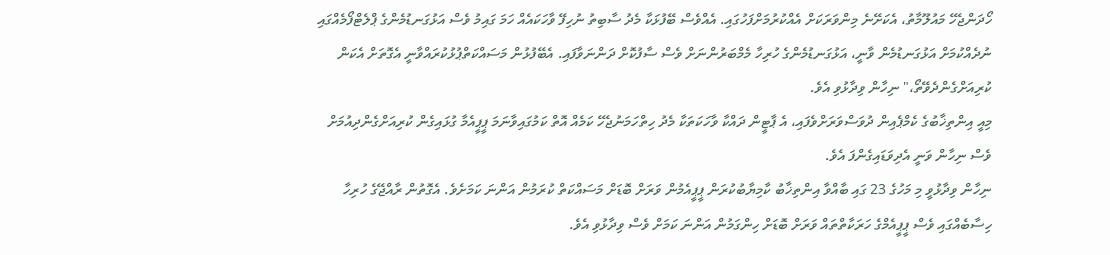ހޯދަންޖެހޭ މައުލޫމާތު، އެކަށޭނެ މިންވަރަކަށް އެއްކުރުމަށްފަހުގައި. އެއްވެސް ބޭފުޅަކާ މެދު ސާބިތު ނުހިފޭ ވާހަކައެއް ހަމަ ގައިމު ވެސް އަޅުގަނޑުމެންގެ ޕްލެޓްފޯމެއްގައި ނުދެއްކުމަށް އަޅުގަނޑުމެން ވާނީ، އަޅުގަނޑުމެންގެ ހުރިހާ މެމްބަރުންނަށް ވެސް ސާފުކޮށް ދަންނަވާފައި. އެބޭފުޅުން މަސައްކަތްޕުޅުކުރައްވާނީ އެގޮތަށް އެކަން ކުރިއަށްގެންދެވޭތޯ،" ނިހާން ވިދާޅުވި އެވެ.
މިއީ އިންތިޚާބުގެ ކެމްޕެއިން ދުވަސްވަރަށްވެފައި، އެ ޕާޓީން ދައްކާ ވާހަކަތަކާ މެދު ހިތްހަމަނުޖެހޭ ކަމެއް އޮތް ކަމުގައިވާނަމަ ޕީޕީއެމާ ގުޅައިގެން ކުރިއަށްގެންދިއުމަށް ވެސް ނިހާން ވަނީ އެދިވަޑައިގެންފަ އެވެ.
ނިހާން ވިދާޅުވީ މި މަހުގެ 23 ގައި ބާއްވާ އިންތިޚާބު ކާމިޔާބުކުރަން ޕީޕީއެމުން ވަރަށް ބޮޑަށް މަސައްކަތް ކުރަމުން އަންނަ ކަމަށެވެ. އެގޮތުން ރާއްޖޭގެ ހުރިހާ ހިސާބެއްގައި ވެސް ޕީޕީއެމްގެ ހަރަކާތްތައް ވަރަށް ބޮޑަށް ހިންގަމުން އަންނަ ކަމަށް ވެސް ވިދާޅުވި އެވެ.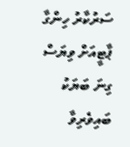ސަރުކާރު ހިންގާ ޕާޓީއަށް ވިޔަސް ގިނަ ބަޔަކު ބައިވެރިވާ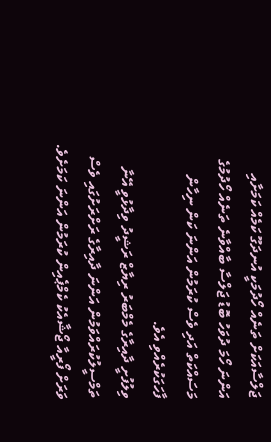ޖަލްސާއަކަށް ތަނެއް ހޯދުމަކީ އުނދަގޫ ކަމެއް ކަމަށާއި އަންނަ ހޯމަ ދުވަހު ބޮޑު ޖަލްސާ ބާއްވާނެ ތަނެއް ހޯދުމުގެ މަސައްކަތް އަދި ވެސް ކުރަމުން އަންނަ ކަން ނިހާން ފާހަގަކުރެއްވި އެވެ.
ވިލުފުށީ ދާއިރާގެ މެމްބަރު ރިޔާޒް ރަޝީދު ވިދާޅުވީ އޭނާ ތަމްސީލުކުރައްވަމުން އަންނަ ދާއިރާގެ ރަށްރަށުގައި ވެސް ވަރަށް ފޯރީއާ ޖޯޝާއެކު ކެމްޕެއިން ކުރަމުން އަންނަ ކަމަށެވެ.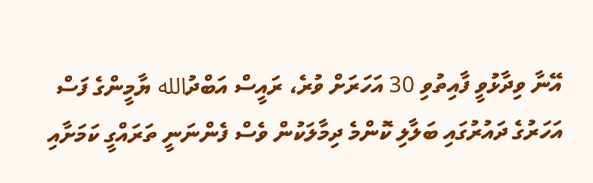އޭނާ ވިދާޅުވީ ފާއިތުވި 30 އަހަރަށް ވުރެ، ރައީސް އަބްދުالله ޔާމީންގެ ފަސް އަހަރުގެ ދައުރުގައި ބަލާލި ކޮންމެ ދިމާލަކުން ވެސް ފެންނަނީ ތަރައްގީ ކަމަށާއި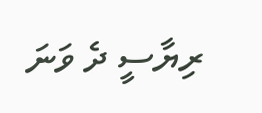ރިޔާސީ ދެ ވަނަ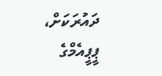ދައުރަކަށް، ޕީޕީއެމްގެ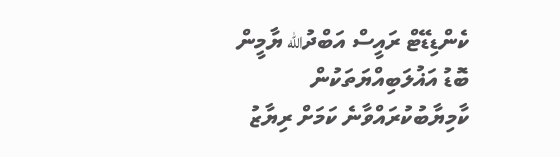ކެންޑިޑޭޓް ރައީސް އަބްދުالله ޔާމީން ބޮޑު އަޣުލަބިއްޔަތަކުން ކާމިޔާބުކުރައްވާނެ ކަމަށް ރިޔާޒު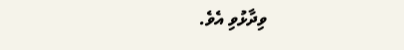ވިދާޅުވި އެވެ.